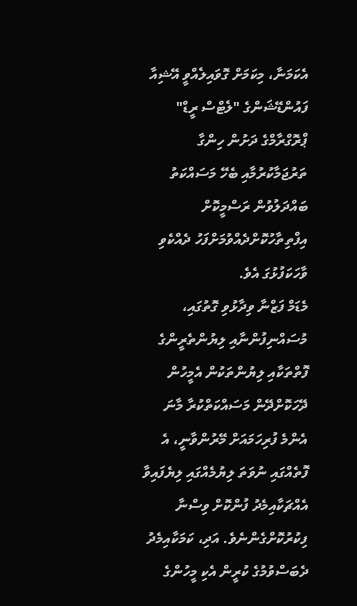އެކަމަނާ، މިކަމަށް ގޮވައިލެއްވީ އޭޝިއާ ފައުންޑޭޝަންގެ "ލެޓްސް ރީޑް" ޕްރޮގްރާމްގެ ދަށުން ހިންގާ ތަރުޖަމާކުރުމާއި ބެހޭ މަސައްކަތު ބައްދަލުވުން ރަސްމީކޮށް އިފްތިތާހުކޮށްދެއްވުމަށްފަހު ދެއްކެވި ވާހަކަފުޅުގަ އެވެ.
މެޑަމް ފަޒްނާ ވިދާޅުވި ގޮތުގައި، މުސައްނިފުންނާއި ލިޔުންތެރީންގެ ފޮތްތަކާއި ލިޔުންތަކުން އެމީހުން ދޭހަކޮށްދޭން މަސައްކަތްކުރާ މާނަ އެންމެ ފުރިހަމައަށް މޭރުންވާނީ، އެ ފޮތެއްގައި ނުވަތަ ލިޔުމެއްގައި ލިޔެފައިވާ އެއްޗަކާއިމެދު ފުންކޮށް ވިސްނާ ފިކުރުކޮށްގެންނެވެ. އަދި، ކަމަކާއިމެދު ދެބަސްވުމުގެ ކުރީން އެކި މީހުންގެ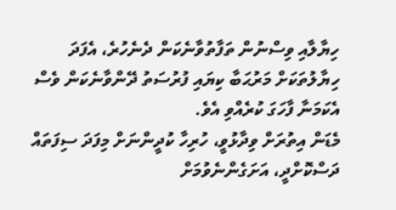ހިޔާލާއި ވިސްނުން ތަފާތުވާނެކަން ދެނެހުރެ، އެފަދަ ހިޔާލުތަކަށް މަރުޙަބާ ކިޔައި ފުރުސަތު ދޭންވާނެކަން ވެސް އެކަމަނާ ފާހަގަ ކުރެއްވި އެވެ.
މެޑަން އިތުރަށް ވިދާޅުވީ، ހުރިހާ ކުދީންނަށް މިފަދަ ސިފަތައް ދަސްކޮށްދީ، އަށަގެންނެވުމަށް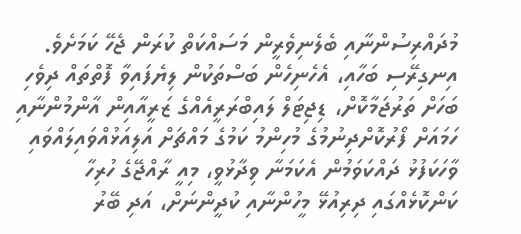މުދައްރިސުންނާއި ބެލެނިވެރީން މަސައްކަތް ކުރަން ޖެހޭ ކަމަށެވެ. އިނގިރޭސި ބަހާއި، އެހެނިހެން ބަސްތަކުން ލިޔެފައިވާ ފޮތްތައް ދިވެހި ބަހަށް ތަރުޖަމާކޮށް، ޑިޖިޓަލް ލައިބްރަރީއެއްގެ ޒަރީއާއިން އާންމުންނާއި ހަމައަށް ފޯރުކޮށްދިނުމުގެ މުހިންމު ކަމުގެ މައްޗަށް އަލިއަޅުއްވައިލައްވައި ވާހަކަފުޅު ދައްކަވަމުން އެކަމަނާ ވިދާޅުވީ، މިއީ ރާއްޖޭގެ ހުރިހާ ކަންކޮޅެއްގައި ދިރިއުޅޭ މީހުންނާއި ކުދީންނަށް، އަދި ބޭރު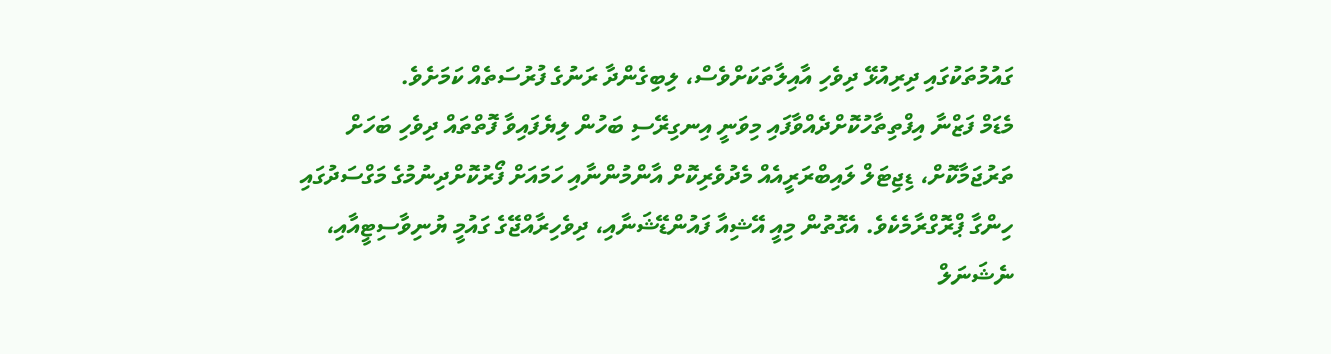ގައުމުތަކުގައި ދިރިއުޅޭ ދިވެހި އާއިލާތަކަށްވެސް، ލިބިގެންދާ ރަނުގެ ފުރުސަތެއް ކަމަށެވެ.
މެޑަމް ފަޒްނާ އިފްތިތާހުކޮށްދެއްވާފައި މިވަނީ އިނގިރޭސި ބަހުން ލިޔެފައިވާ ފޮތްތައް ދިވެހި ބަހަށް ތަރުޖަމާކޮށް، ޑިޖިޓަލް ލައިބްރަރީއެއް މެދުވެރިކޮށް އާންމުންނާއި ހަމައަށް ފޯރުކޮށްދިނުމުގެ މަގްސަދުގައި ހިންގާ ޕްރޮގްރާމެކެވެ. އެގޮތުން މިއީ އޭޝިއާ ފައުންޑޭޝަނާއި، ދިވެހިރާއްޖޭގެ ގައުމީ ޔުނިވާސިޓީއާއި، ނެޝަނަލް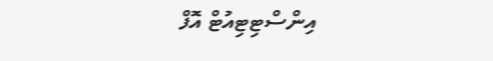އިންސްޓިޓިއުޓް އޮފް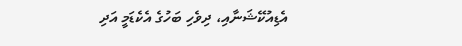އެޑިއުކޭޝަނާއި، ދިވެހި ބަހުގެ އެކެޑަމީ އަދި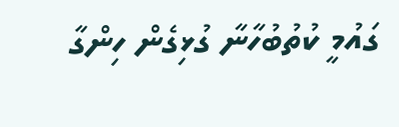ގައުމީ ކުތުބުހާނާ ގުޅިގެން ހިންގާ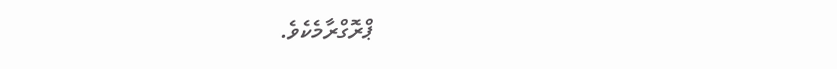ޕްރޮގްރާމެކެވެ.